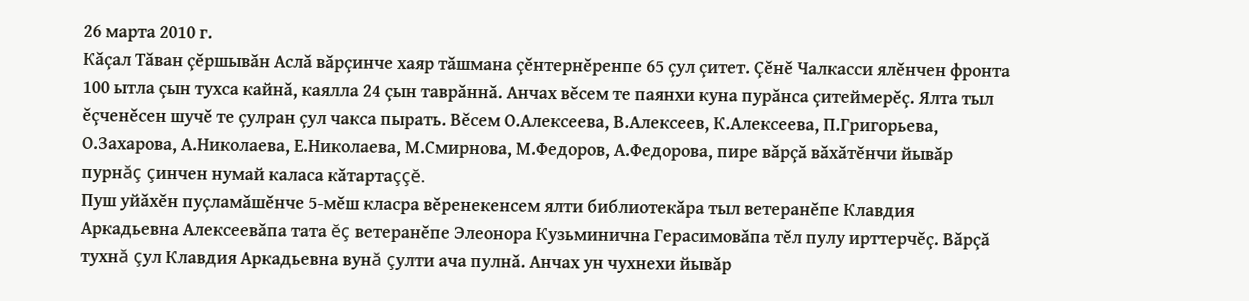26 марта 2010 г.
Кăçал Тăван çĕршывăн Аслă вăрçинче хаяр тăшмана çĕнтернĕренпе 65 çул çитет. Çĕнĕ Чалкасси ялĕнчен фронта 100 ытла çын тухса кайнă, каялла 24 çын таврăннă. Анчах вĕсем те паянхи куна пурăнса çитеймерĕç. Ялта тыл ĕçченĕсен шучĕ те çулран çул чакса пырать. Вĕсем О.Алексеева, В.Алексеев, К.Алексеева, П.Григорьева, О.Захарова, А.Николаева, Е.Николаева, М.Смирнова, М.Федоров, А.Федорова, пире вăрçă вăхăтĕнчи йывăр пурнăç çинчен нумай каласа кăтартаççĕ.
Пуш уйăхĕн пуçламăшĕнче 5-мĕш класра вĕренекенсем ялти библиотекăра тыл ветеранĕпе Клавдия Аркадьевна Алексеевăпа тата ĕç ветеранĕпе Элеонора Кузьминична Герасимовăпа тĕл пулу ирттерчĕç. Вăрçă тухнă çул Клавдия Аркадьевна вунă çулти ача пулнă. Анчах ун чухнехи йывăр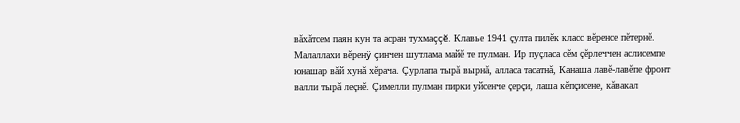вăхăтсем паян кун та асран тухмаççĕ. Клавье 1941 çулта пилĕк класс вĕренсе пĕтернĕ. Малаллахи вĕренÿ çинчен шутлама майĕ те пулман. Ир пуçласа сĕм çĕрлеччен аслисемпе юнашар вăй хунă хĕрача. Çурлапа тырă вырнă, алласа тасатнă, Канаша лавĕ-лавĕпе фронт валли тырă леçнĕ. Çимелли пулман пирки уйсенче çерçи, лаша кĕпçисене, кăвакал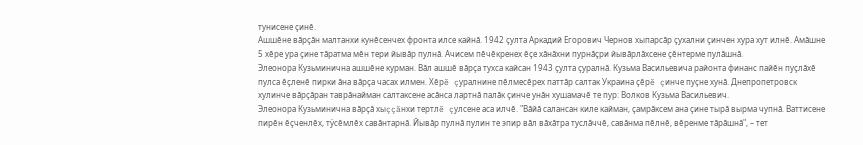тунисене çинĕ.
Ашшĕне вăрçăн малтанхи кунĕсенчех фронта илсе кайнă. 1942 çулта Аркадий Егорович Чернов хыпарсăр çухални çинчен хура хут илнĕ. Амăшне 5 хĕре ура çине тăратма мĕн тери йывăр пулнă. Ачисем пĕчĕкренех ĕçе хăнăхни пурнăçри йывăрлăхсене çĕнтерме пулăшнă.
Элеонора Кузьминична ашшĕне курман. Вăл ашшĕ вăрçа тухса кайсан 1943 çулта çуралнă. Кузьма Васильевича районта финанс пайĕн пуçлăхĕ пулса ĕçленĕ пирки ăна вăрçа часах илмен. Хĕрĕ çуралнине пĕлмесĕрех паттăр салтак Украина çĕрĕ çинче пуçне хунă. Днепропетровск хулинче вăрçăран таврăнайман салтаксене асăнса лартнă палăк çинче унăн хушамачĕ те пур: Волков Кузьма Васильевич.
Элеонора Кузьминична вăрçă хыççăнхи тертлĕ çулсене аса илчĕ. "Вăйă салансан киле кайман, çамрăксем ана çине тырă вырма чупнă. Ваттисене пирĕн ĕçченлĕх, тÿсĕмлĕх савăнтарнă. Йывăр пулнă пулин те эпир вăл вăхăтра туслăччĕ, савăнма пĕлнĕ, вĕренме тăрăшнă", – тет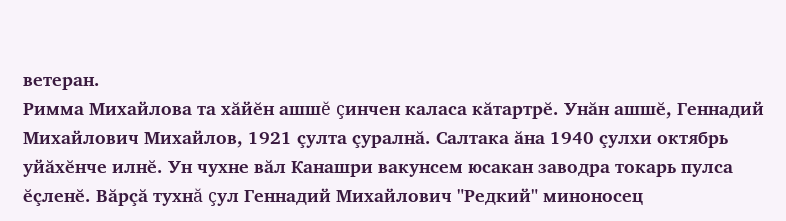ветеран.
Римма Михайлова та хăйĕн ашшĕ çинчен каласа кăтартрĕ. Унăн ашшĕ, Геннадий Михайлович Михайлов, 1921 çулта çуралнă. Салтака ăна 1940 çулхи октябрь уйăхĕнче илнĕ. Ун чухне вăл Канашри вакунсем юсакан заводра токарь пулса ĕçленĕ. Вăрçă тухнă çул Геннадий Михайлович "Редкий" миноносец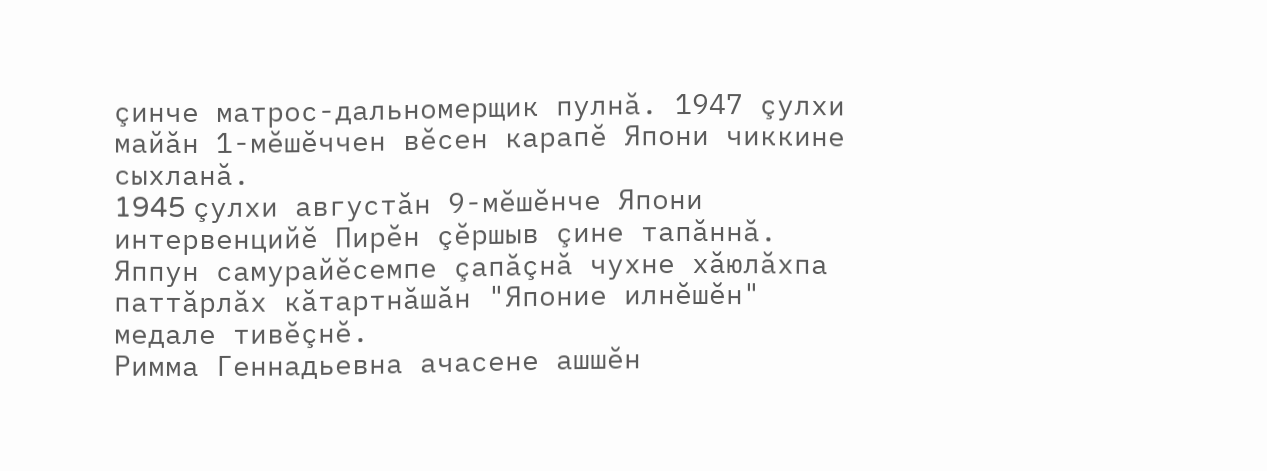çинче матрос-дальномерщик пулнă. 1947 çулхи майăн 1-мĕшĕччен вĕсен карапĕ Япони чиккине сыхланă.
1945 çулхи августăн 9-мĕшĕнче Япони интервенцийĕ Пирĕн çĕршыв çине тапăннă. Яппун самурайĕсемпе çапăçнă чухне хăюлăхпа паттăрлăх кăтартнăшăн "Японие илнĕшĕн" медале тивĕçнĕ.
Римма Геннадьевна ачасене ашшĕн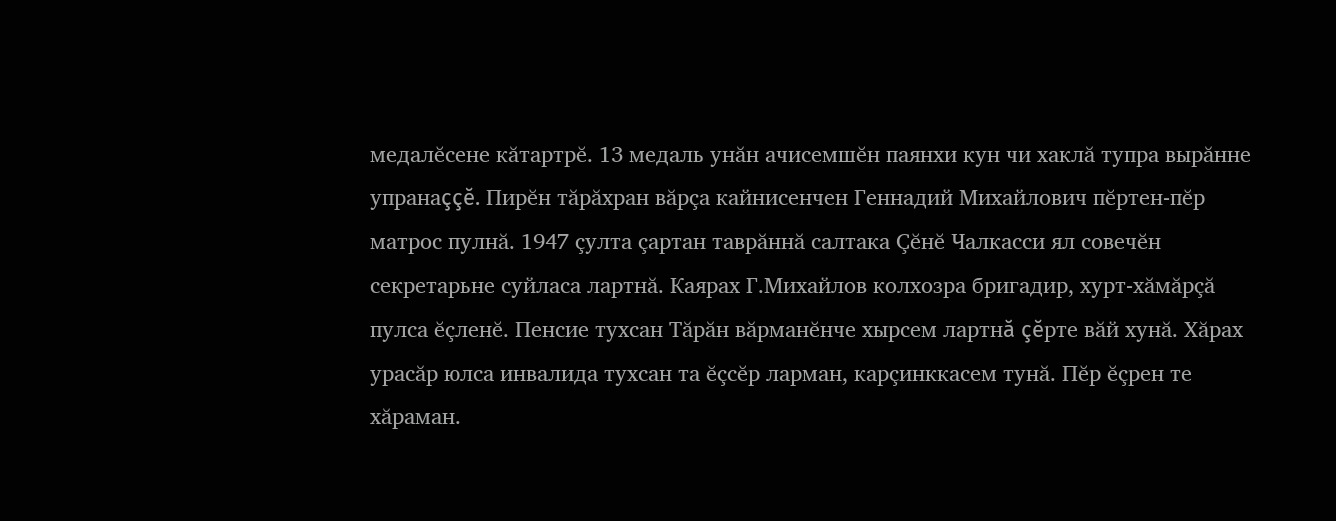медалĕсене кăтартрĕ. 13 медаль унăн ачисемшĕн паянхи кун чи хаклă тупра вырăнне упранаççĕ. Пирĕн тăрăхран вăрçа кайнисенчен Геннадий Михайлович пĕртен-пĕр матрос пулнă. 1947 çулта çартан таврăннă салтака Çĕнĕ Чалкасси ял совечĕн секретарьне суйласа лартнă. Каярах Г.Михайлов колхозра бригадир, хурт-хăмăрçă пулса ĕçленĕ. Пенсие тухсан Тăрăн вăрманĕнче хырсем лартнă çĕрте вăй хунă. Хăрах урасăр юлса инвалида тухсан та ĕçсĕр ларман, карçинккасем тунă. Пĕр ĕçрен те хăраман.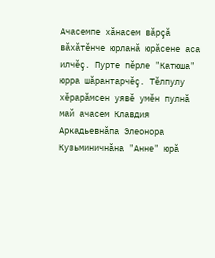Ачасемпе хăнасем вăрçă вăхăтĕнче юрланă юрăсене аса илчĕç. Пурте пĕрле "Катюша" юрра шăрантарчĕç. Тĕлпулу хĕрарăмсен уявĕ умĕн пулнă май ачасем Клавдия Аркадьевнăпа Элеонора Кузьминичнăна "Анне" юрă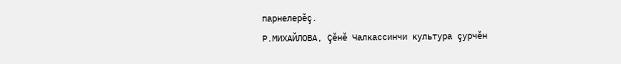парнелерĕç.
Р.МИХАЙЛОВА, Çĕнĕ Чалкассинчи культура çурчĕн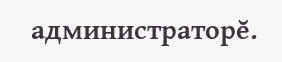администраторĕ.